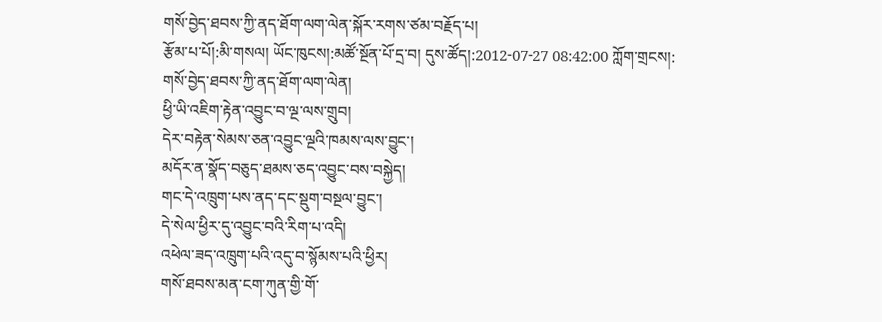གསོ་བྱེད་ཐབས་ཀྱི་ནད་ཐོག་ལག་ལེན་སྐོར་རགས་ཙམ་བརྗོད་པ།
རྩོམ་པ་པོ།:མི་གསལ། ཡོང་ཁུངས།:མཚོ་སྔོན་པོ་དྲ་བ། དུས་ཚོད།:2012-07-27 08:42:00 ཀློག་གྲངས།:
གསོ་བྱེད་ཐབས་ཀྱི་ནད་ཐོག་ལག་ལེན།
ཕྱི་ཡི་འཇིག་རྟེན་འབྱུང་བ་ལྔ་ལས་གྲུབ།
དེར་བརྟེན་སེམས་ཅན་འབྱུང་ལྔའི་ཁམས་ལས་བྱུང་།
མདོར་ན་སྣོད་བཅུད་ཐམས་ཅད་འབྱུང་བས་བསྐྱེད།
གང་དེ་འཁྲུག་པས་ནད་དང་སྡུག་བསྔལ་བྱུང་།
དེ་སེལ་ཕྱིར་དུ་འབྱུང་བའི་རིག་པ་འདི།
འཕེལ་ཟད་འཁྲུག་པའི་འདུ་བ་སྙོམས་པའི་ཕྱིར།
གསོ་ཐབས་མན་ངག་ཀུན་གྱི་གོ་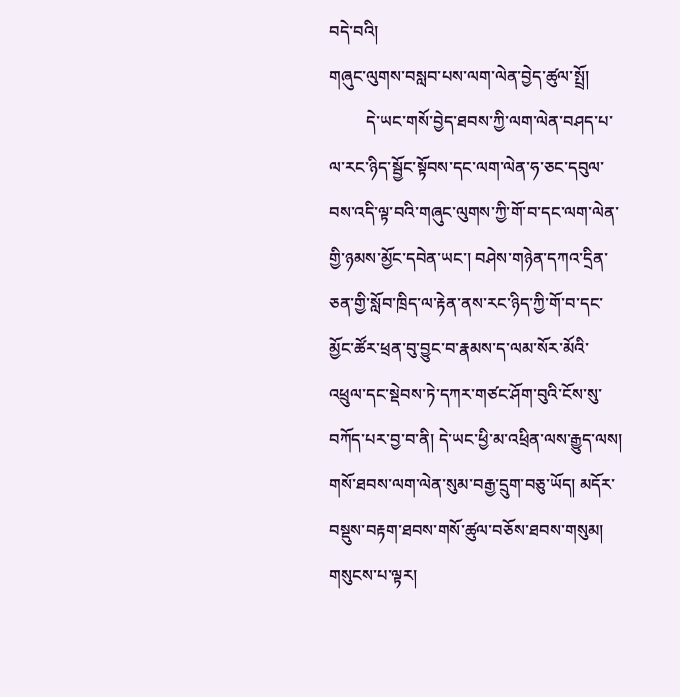བདེ་བའི།
གཞུང་ལུགས་བསླབ་པས་ལག་ལེན་བྱེད་ཚུལ་སྤྲོ།
         དེ་ཡང་གསོ་བྱེད་ཐབས་ཀྱི་ལག་ལེན་བཤད་པ་ལ་རང་ཉིད་སྦྱོང་སྟོབས་དང་ལག་ལེན་ཧ་ཅང་དབུལ་བས་འདི་ལྟ་བའི་གཞུང་ལུགས་ཀྱི་གོ་བ་དང་ལག་ལེན་གྱི་ཉམས་མྱོང་དབེན་ཡང་། བཤེས་གཉེན་དཀའ་དྲིན་ཅན་གྱི་སློབ་ཁྲིད་ལ་རྟེན་ནས་རང་ཉིད་ཀྱི་གོ་བ་དང་མྱོང་ཚོར་ཕྲན་བུ་བྱུང་བ་རྣམས་ད་ལམ་སོར་མོའི་འཕྲུལ་དང་སྡེབས་ཏེ་དཀར་གཙང་ཤོག་བུའི་ངོས་སུ་བཀོད་པར་བྱ་བ་ནི། དེ་ཡང་ཕྱི་མ་འཕྲིན་ལས་རྒྱུད་ལས། གསོ་ཐབས་ལག་ལེན་སུམ་བརྒྱ་དྲུག་བཅུ་ཡོད། མདོར་བསྡུས་བརྟག་ཐབས་གསོ་ཚུལ་བཅོས་ཐབས་གསུམ། གསུངས་པ་ལྟར།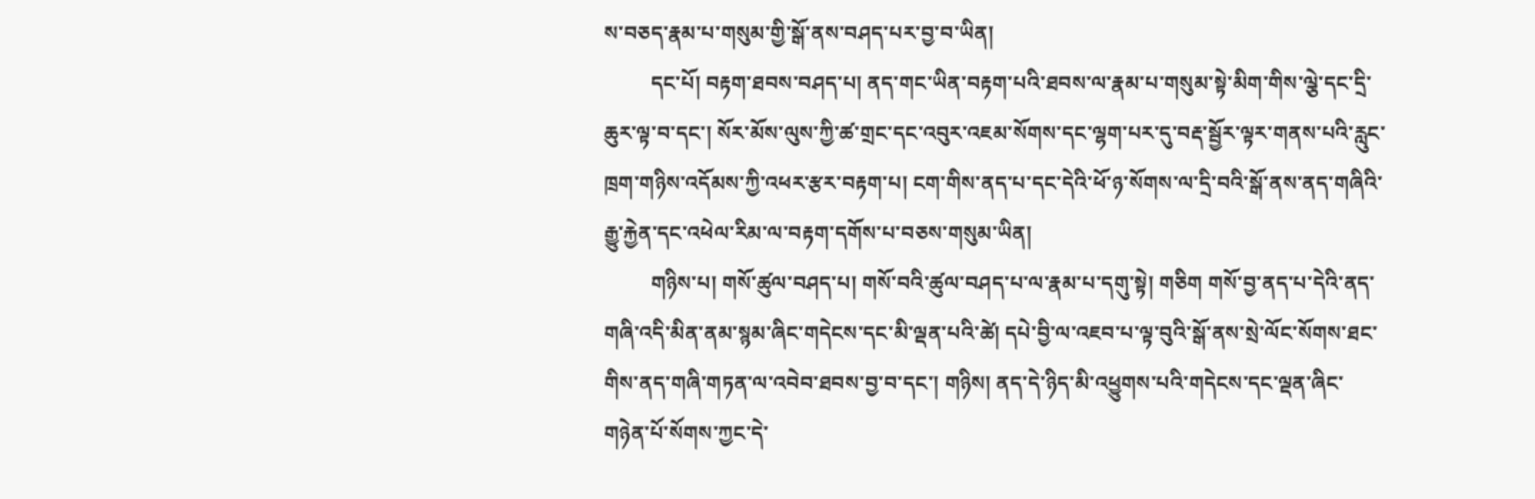ས་བཅད་རྣམ་པ་གསུམ་གྱི་སྒོ་ནས་བཤད་པར་བྱ་བ་ཡིན།
         དང་པོ། བརྟག་ཐབས་བཤད་པ། ནད་གང་ཡིན་བརྟག་པའི་ཐབས་ལ་རྣམ་པ་གསུམ་སྟེ་མིག་གིས་ལྕེ་དང་དྲི་ཆུར་ལྟ་བ་དང་། སོར་མོས་ལུས་ཀྱི་ཚ་གྲང་དང་འབུར་འཇམ་སོགས་དང་ལྷག་པར་དུ་བརྡ་སྦྱོར་ལྟར་གནས་པའི་རླུང་ཁྲག་གཉིས་འདོམས་ཀྱི་འཕར་རྩར་བརྟག་པ། ངག་གིས་ནད་པ་དང་དེའི་ཕོ་ཉ་སོགས་ལ་དྲི་བའི་སྒོ་ནས་ནད་གཞིའི་རྒྱུ་རྐྱེན་དང་འཕེལ་རིམ་ལ་བརྟག་དགོས་པ་བཅས་གསུམ་ཡིན།
         གཉིས་པ། གསོ་ཚུལ་བཤད་པ། གསོ་བའི་ཚུལ་བཤད་པ་ལ་རྣམ་པ་དགུ་སྟེ། གཅིག གསོ་བྱ་ནད་པ་དེའི་ནད་གཞི་འདི་མིན་ནམ་སྙམ་ཞིང་གདེངས་དང་མི་ལྡན་པའི་ཚེ། དཔེ་བྱི་ལ་འཇབ་པ་ལྟ་བུའི་སྒོ་ནས་སྲེ་ལོང་སོགས་ཐང་གིས་ནད་གཞི་གཏན་ལ་འབེབ་ཐབས་བྱ་བ་དང་། གཉིས། ནད་དེ་ཉིད་མི་འཕྱུགས་པའི་གདེངས་དང་ལྡན་ཞིང་གཉེན་པོ་སོགས་ཀྱང་དེ་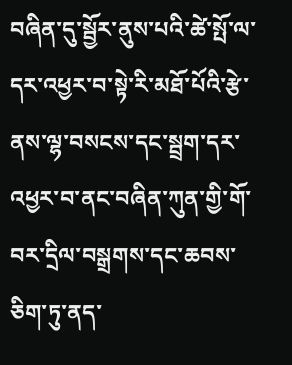བཞིན་དུ་སྦྱོར་ནུས་པའི་ཚེ་སྤོ་ལ་དར་འཕྱར་བ་སྟེ་རི་མཐོ་པོའི་རྩེ་ནས་ལྷ་བསངས་དང་སྦྲག་དར་འཕྱར་བ་ནང་བཞིན་ཀུན་གྱི་གོ་བར་དྲིལ་བསྒྲགས་དང་ཆབས་ཅིག་ཏུ་ནད་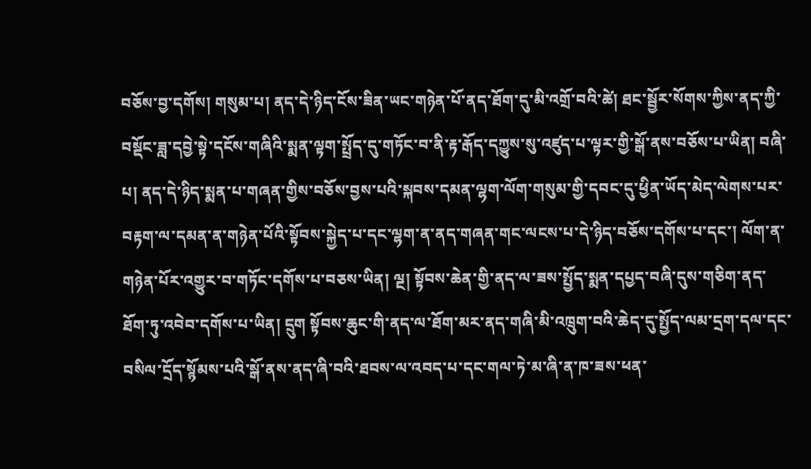བཅོས་བྱ་དགོས། གསུམ་པ། ནད་དེ་ཉིད་ངོས་ཟིན་ཡང་གཉེན་པོ་ནད་ཐོག་དུ་མི་འགྲོ་བའི་ཚེ། ཐང་སྦྱོར་སོགས་ཀྱིས་ནད་ཀྱི་བསྡོང་ཟླ་དབྱེ་སྟེ་དངོས་གཞིའི་སྨན་ལྟག་སྤྲོད་དུ་གཏོང་བ་ནི་རྟ་རྒོད་དཀྱུས་སུ་འཛུད་པ་ལྟར་གྱི་སྒོ་ནས་བཅོས་པ་ཡིན། བཞི་པ། ནད་དེ་ཉིད་སྨན་པ་གཞན་གྱིས་བཅོས་བྱས་པའི་སྐབས་དམན་ལྷག་ལོག་གསུམ་གྱི་དབང་དུ་ཕྱིན་ཡོད་མེད་ལེགས་པར་བརྟག་ལ་དམན་ན་གཉེན་པོའི་སྟོབས་སྐྱེད་པ་དང་ལྷག་ན་ནད་གཞན་གང་ལངས་པ་དེ་ཉིད་བཅོས་དགོས་པ་དང་། ལོག་ན་གཉེན་པོར་འགྱུར་བ་གཏོང་དགོས་པ་བཅས་ཡིན། ལྔ། སྟོབས་ཆེན་གྱི་ནད་ལ་ཟས་སྤྱོད་སྨན་དཔྱད་བཞི་དུས་གཅིག་ནད་ཐོག་ཏུ་འབེབ་དགོས་པ་ཡིན། དྲུག སྟོབས་ཆུང་གི་ནད་ལ་ཐོག་མར་ནད་གཞི་མི་འཁྲུག་བའི་ཆེད་དུ་སྤྱོད་ལམ་དྲག་དལ་དང་བསིལ་དྲོད་སྙོམས་པའི་སྒོ་ནས་ནད་ཞི་བའི་ཐབས་ལ་འབད་པ་དང་གལ་ཏེ་མ་ཞི་ན་ཁ་ཟས་ཕན་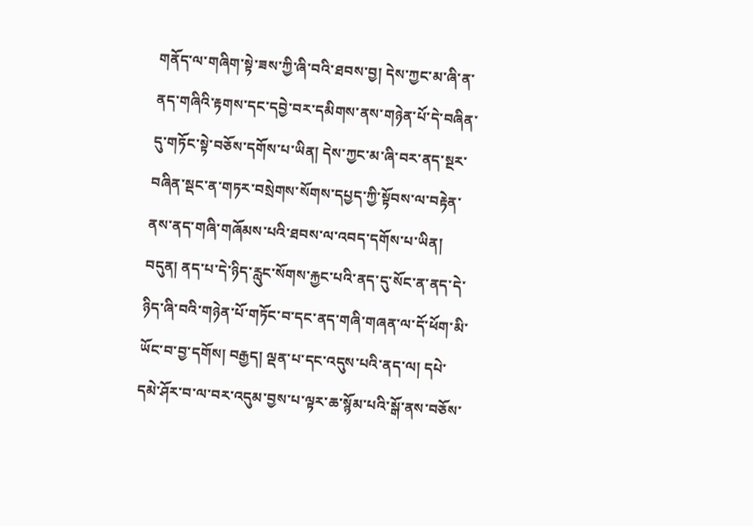གནོད་ལ་གཞིག་སྟེ་ཟས་ཀྱི་ཞི་བའི་ཐབས་བྱ། དེས་ཀྱང་མ་ཞི་ན་ནད་གཞིའི་རྟགས་དང་དབྱེ་བར་དམིགས་ནས་གཉེན་པོ་དེ་བཞིན་དུ་གཏོང་སྟེ་བཅོས་དགོས་པ་ཡིན། དེས་ཀྱང་མ་ཞི་བར་ནད་སྔར་བཞིན་སྡང་ན་གཏར་བསྲེགས་སོགས་དཔྱད་ཀྱི་སྟོབས་ལ་བརྟེན་ནས་ནད་གཞི་གཞོམས་པའི་ཐབས་ལ་འབད་དགོས་པ་ཡིན། བདུན། ནད་པ་དེ་ཉིད་རླུང་སོགས་རྐྱང་པའི་ནད་དུ་སོང་ན་ནད་དེ་ཉིད་ཞི་བའི་གཉེན་པོ་གཏོང་བ་དང་ནད་གཞི་གཞན་ལ་དོ་ཕོག་མི་ཡོང་བ་བྱ་དགོས། བརྒྱད། ལྡན་པ་དང་འདུས་པའི་ནད་ལ། དཔེ་དམེ་ཤོར་བ་ལ་བར་འདུམ་བྱས་པ་ལྟར་ཆ་སྙོམ་པའི་སྒོ་ནས་བཅོས་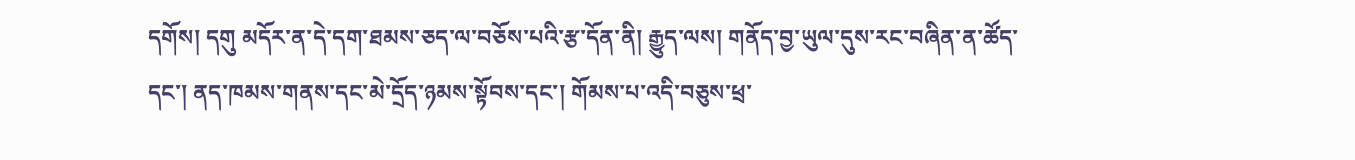དགོས། དགུ མདོར་ན་དེ་དག་ཐམས་ཅད་ལ་བཅོས་པའི་རྩ་དོན་ནི། རྒྱུད་ལས། གནོད་བྱ་ཡུལ་དུས་རང་བཞིན་ན་ཚོད་དང་། ནད་ཁམས་གནས་དང་མེ་དྲོད་ཉམས་སྟོབས་དང་། གོམས་པ་འདི་བཅུས་ཕྲ་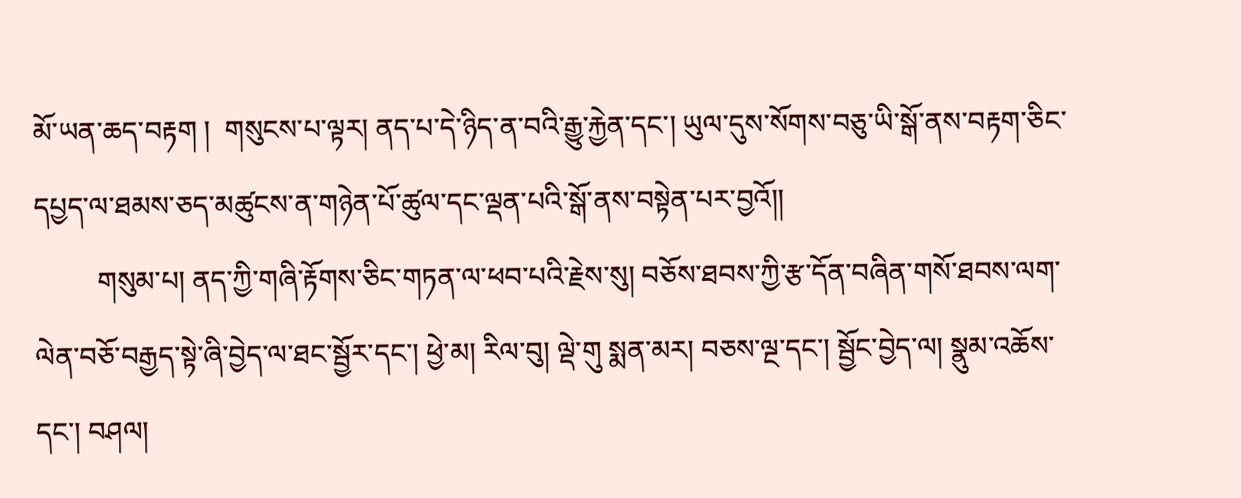མོ་ཡན་ཆད་བརྟག །  གསུངས་པ་ལྟར། ནད་པ་དེ་ཉིད་ན་བའི་རྒྱུ་རྐྱེན་དང་། ཡུལ་དུས་སོགས་བཅུ་ཡི་སྒོ་ནས་བརྟག་ཅིང་དཔྱད་ལ་ཐམས་ཅད་མཚུངས་ན་གཉེན་པོ་ཚུལ་དང་ལྡན་པའི་སྒོ་ནས་བསྟེན་པར་བྱའོ།།
         གསུམ་པ། ནད་ཀྱི་གཞི་རྟོགས་ཅིང་གཏན་ལ་ཕབ་པའི་རྗེས་སུ། བཅོས་ཐབས་ཀྱི་རྩ་དོན་བཞིན་གསོ་ཐབས་ལག་ལེན་བཅོ་བརྒྱད་སྟེ་ཞི་བྱེད་ལ་ཐང་སྦྱོར་དང་། ཕྱེ་མ། རིལ་བུ། ལྡེ་གུ སྨན་མར། བཅས་ལྔ་དང་། སྦྱོང་བྱེད་ལ། སྣུམ་འཆོས་དང་། བཤལ།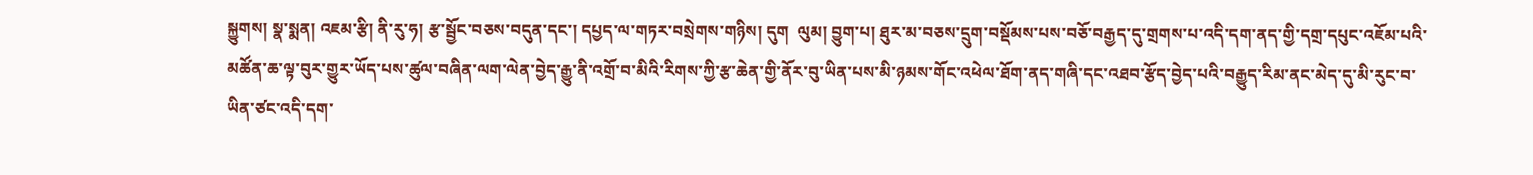སྐྱུགས། སྣ་སྨན། འཇམ་རྩི། ནི་རུ་ཧ། རྩ་སྦྱོང་བཅས་བདུན་དང་། དཔྱད་ལ་གཏར་བསྲེགས་གཉིས། དུག  ལུམ། བྱུག་པ། ཐུར་མ་བཅས་དྲུག་བསྡོམས་པས་བཅོ་བརྒྱད་དུ་གྲགས་པ་འདི་དག་ནད་གྱི་དགྲ་དཔུང་འཇོམ་པའི་མཚོན་ཆ་ལྟ་བུར་གྱུར་ཡོད་པས་ཚུལ་བཞིན་ལག་ལེན་བྱེད་རྒྱུ་ནི་འགྲོ་བ་མིའི་རིགས་ཀྱི་རྩ་ཆེན་གྱི་ནོར་བུ་ཡིན་པས་མི་ཉམས་གོང་འཕེལ་ཐོག་ནད་གཞི་དང་འཐབ་རྩོད་བྱེད་པའི་བརྒྱུད་རིམ་ནང་མེད་དུ་མི་རུང་བ་ཡིན་ཙང་འདི་དག་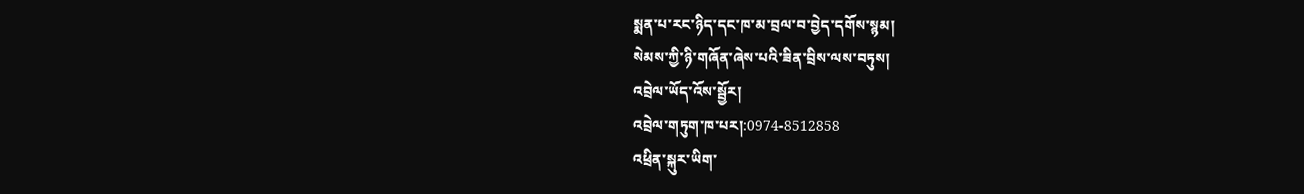སྨན་པ་རང་ཉིད་དང་ཁ་མ་བྲལ་བ་བྱེད་དགོས་སྙམ།
སེམས་ཀྱི་ཉི་གཞོན་ཞེས་པའི་ཟིན་བྲིས་ལས་བཏུས།
འབྲེལ་ཡོད་འོས་སྦྱོར།
འབྲེལ་གཏུག་ཁ་པར།:0974-8512858
འཕྲིན་སྐུར་ཡིག་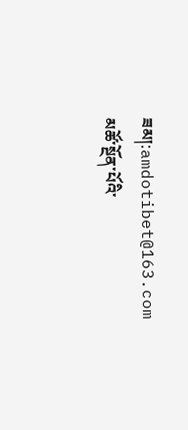ཟམ།:amdotibet@163.com
མཚོ་སྔོན་པོའི་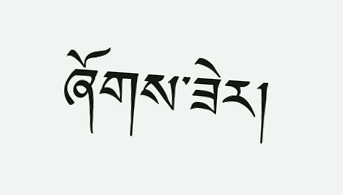ཞོགས་ཟེར།